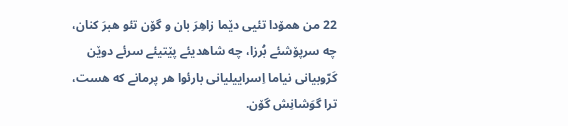22 من همۆدا تئیی دێما زاهِرَ بان و گۆن تئو هبرَ کنان، چه سرپۆشئے بُرزا، چه شاهدیئے پێتیئے سرئے دوێن کَرّوبیانی نیاما اِسراییلیانی بارئوا هر پرمانے که هست، ترا گوَشانِش گۆن.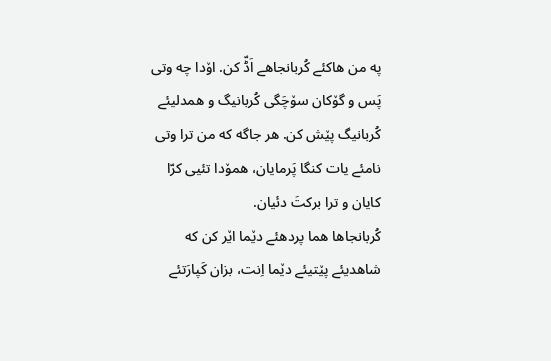په من هاکئے کُربانجاهے اَڈّ کن. اۆدا چه وتی پَس و گۆکان سۆچَگی کُربانیگ و همدلیئے کُربانیگ پێش کن. هر جاگه که من ترا وتی نامئے یات کنگا پَرمایان، همۆدا تئیی کرّا کایان و ترا برکتَ دئیان.
کُربانجاها هما پردهئے دێما اێر کن که شاهدیئے پێتیئے دێما اِنت، بزان کَپارَتئے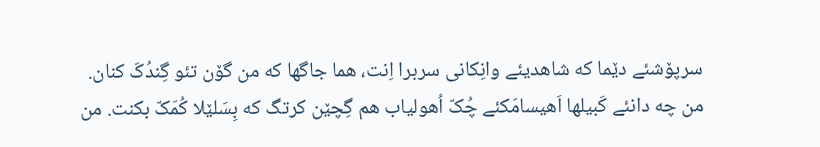سرپۆشئے دێما که شاهدیئے وانِکانی سربرا اِنت، هما جاگها که من گۆن تئو گِندُکَ کنان.
من چه دانئے کَبیلها اَهیسامَکئے چُکّ اُهولیاب هم گِچێن کرتگ که بِسَلێلا کُمَکّ بکنت. من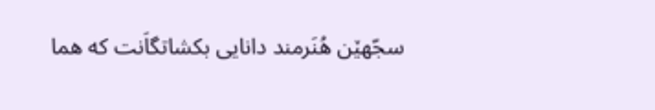سجّهێن هُنَرمند دانایی بکشاتگاَنت که هما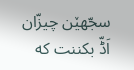سجّهێن چیزّان اَڈّ بکننت که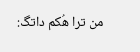من ترا هُکم داتگ: